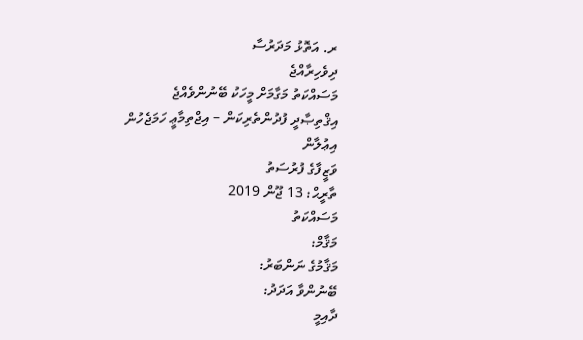ރ. އަތޮޅު މަދަރުސާ
ދިވެހިރާއްޖެ
މަސައްކަތު މަގާމަށް މީހަކު ބޭނުންވެއްޖެ
އިޤްތިޞާދީ ފުދުންތެރިކަން – އިޖްތިމާޢީ ހަމަޖެހުން
އިޢުލާން
ވަޒީފާގެ ފުރުސަތު
ތާރީޙް: 13 ޖޫން 2019
މަސައްކަތު
މަޤާމް:
މަޤާމުގެ ނަންބަރު:
ބޭނުންވާ އަދަދު:
ދާއިމީ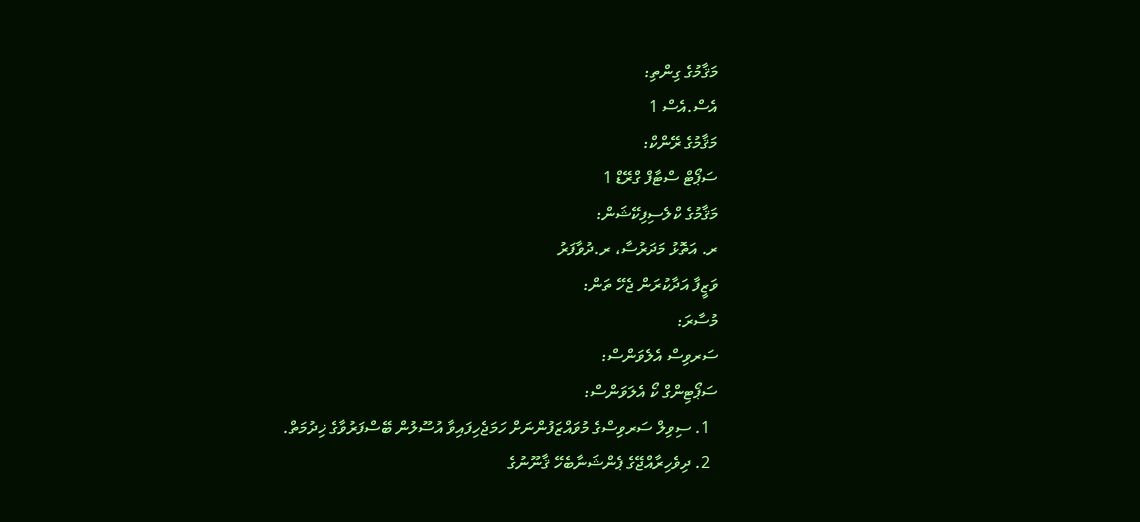މަޤާމުގެ ގިންތި:
އެސް.އެސް 1
މަޤާމުގެ ރޭންކް:
ސަޕޯޓް ސްޓާފް ގްރޭޑް 1
މަޤާމުގެ ކްލެސިފިކޭޝަން:
ރ. އަތޮޅު މަދަރުސާ، ރ.ދުވާފަރު
ވަޒީފާ އަދާކުރަން ޖެހޭ ތަން:
މުސާރަ:
ސަރވިސް އެލެވަންސް:
ސަޕޯޓިންގް ކޯ އެލަވަންސް:
  1. ސިވިލް ސަރވިސްގެ މުވައްޒަފުންނަށް ހަމަޖެހިފައިވާ އުސޫލުން ބޭސްފަރުވާގެ ޚިދުމަތް.
  2. ދިވެހިރާއްޖޭގެ ޕެންޝަނާބެހޭ ޤާނޫނުގެ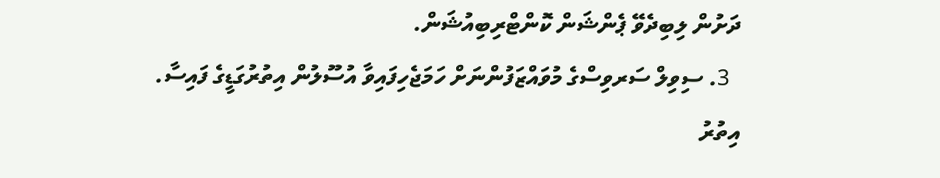ދަށުން ލިބިދެވޭ ޕެންޝަން ކޮންޓްރިބިއުޝަން.
  3. ސިވިލް ސަރވިސްގެ މުވައްޒަފުންނަށް ހަމަޖެހިފައިވާ އުސޫލުން އިތުރުގަޑީގެ ފައިސާ.
އިތުރު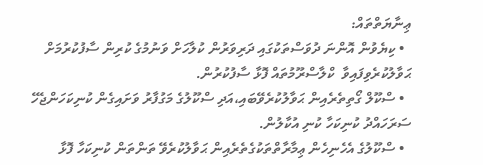ޢިނާޔަތްތައް:
  • ކިޔެވުން އޮންނަ ދުވަސްތަކުގައި ދަރިވަރުން ކުލާހަށް ވަނުމުގެ ކުރިން ސާފުކުރުމަށް ޙަވާލުކުރެވިފައިވާ  ކްލާސްރޫމުތައް ފޮޅާ ސާފުކުރުން.
  • ސްކޫލް ގޯތިތެރެއިން ޙަވާލުކުރެވޭބައި،އަދި ސްކޫލުގެ މަގުފާރު ވަށައިގެން ކުނިކަހަންޖެހޭ ސަރަހައްދު ކުނިކަހާ ކުނި އުކާލުން.
  • ސްކޫލުގެ އެހެނިހެން ޢިމާރާތްތަކުގެތެރެއިން ޙަވާލުކުރެވޭ ތަންތަން ކުނިކަހާ ފޮޅާ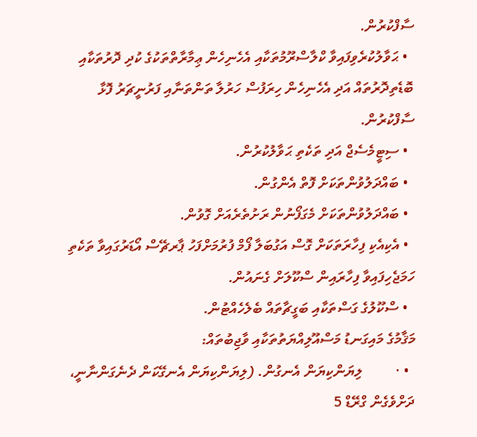ސާފްކުރުން.
  • ޙަވާލުކުރެވިފައިވާ ކްލާސްރޫމުތަކާއި އެހެނިހެން ޢިމާރާތްތަކުގެ ކުދި ދޮރުތަކާއި ބޮޑެތިދޮރުތައް އަދި އެހެނިހެން ހިރަފުސް ހަރުލާ ތަންތަނާއި ފަރުނީޗަރު ފޮޅާ ސާފްކުރުން.
  • ސިޓީމެސެޖް އަދި ތަކެތި ޙަވާލުކުރުން.
  • ބައްދަލުވުންތަކަށް ފޮތް އެންގުން.
  • ބައްދަލުވުންތަކަށް މެގަފޯނުން ރަށުތެރެއަށް ގޮވުން.
  • އެކިއެކި ފިހާރަތަކަށް ގޮސް އަގުބަލާ ފޯމް ފުރުމަށްފަހު ޕާރޗޭސް އޯޑަރުގައިވާ ތަކެތި ހަމަޖެހިފައިވާ ފިހާރައިން ސްކޫލަށް ގެނައުން.
  • ސްކޫލުގެ ގަސްތަކާއި ބަގީޗާތައް ބެލެހެއްޓުން.
މަޤާމުގެ މައިގަނޑު މަސްއޫލިއްޔަތުތަކާއި ވާޖިބުތައް:
  • ·         ލިޔަންކިޔަން އެނގުން. (ލިޔަންކިޔަން އެނގޭކަން ދެނެގަންނާނީ، ދަށްވެގެން ގްރޭޑް 5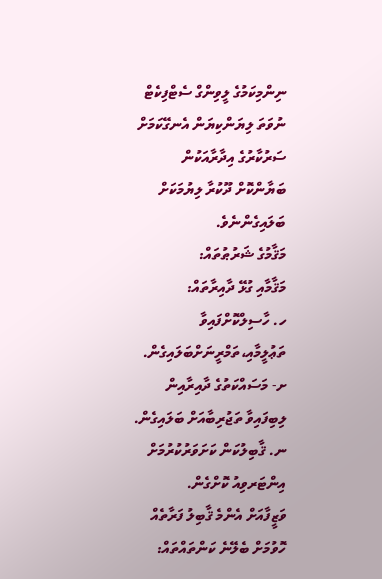ނިންމިކަމުގެ ލީވިންގް ސެޓްފިކެޓް ނުވަތަ ލިޔަންކިޔަން އެނގޭކަމަށް ސަރުކާރުގެ އިދާރާއަކުން ބަޔާންކޮށް ދޫކުރާ ލިޔުމަކަށް ބަލައިގެންނެވެ.
މަޤާމުގެ ޝަރުޠުތައް:
މަޤާމާއި ގުޅޭ ދާއިރާތައް:
ހ. ހާސިލްކޮށްފައިވާ ތަޢުލީމާއި،ތަމްރީނަށްބަލައިގެން.
ށ- މަސައްކަތުގެ ދާއިރާއިން ލިބިފައިވާ ތަޖުރިބާއަށް ބަލައިގެން.
ނ. ޤާބިލުކަން ކަށަވަރުކުރުމަށް އިންޓަރވިއު ކޮށްގެން.
ވަޒީފާއަށް އެންމެ ޤާބިލު ފަރާތެއް ހޮވުމަށް ބެލޭނެ ކަންތައްތައް: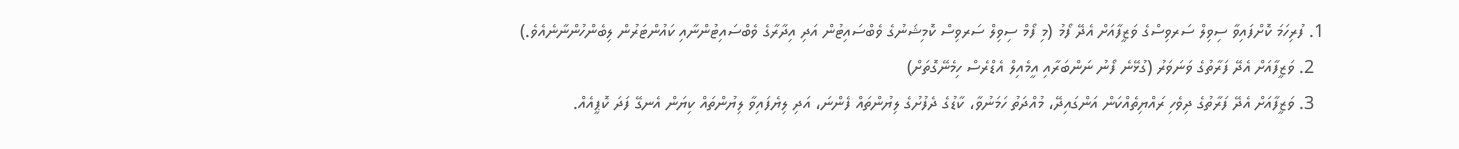1. ފުރިހަމަ ކޮށްފައިވާ ސިވިލް ސަރވިސްގެ ވަޒީފާއަށް އެދޭ ފޯމު (މި ފޯމް ސިވިލް ސަރވިސް ކޮމިޝަނުގެ ވެބްސައިޓުން އަދި އިދާރާގެ ވެބްސައިޓުންނާއި ކައުންޓަރުން ލިބެންހުންނާނެއެވެ.)
  2. ވަޒީފާއަށް އެދޭ ފަރާތުގެ ވަނަވަރު (ގުޅޭނެ ފޯނު ނަންބަރާއި އީމެއިލް އެޑްރެސް ހިމެނޭގޮތަށް)
  3. ވަޒީފާއަށް އެދޭ ފަރާތުގެ ދިވެހި ރައްޔިތެއްކަން އަންގައިދޭ، މުއްދަތު ހަމަނުވާ، ކާޑުގެ ދެފުށުގެ ލިޔުންތައް ފެންނަ، އަދި ލިޔެފައިވާ ލިޔުންތައް ކިޔަން އެނގޭ ފަދަ ކޮޕީއެއް.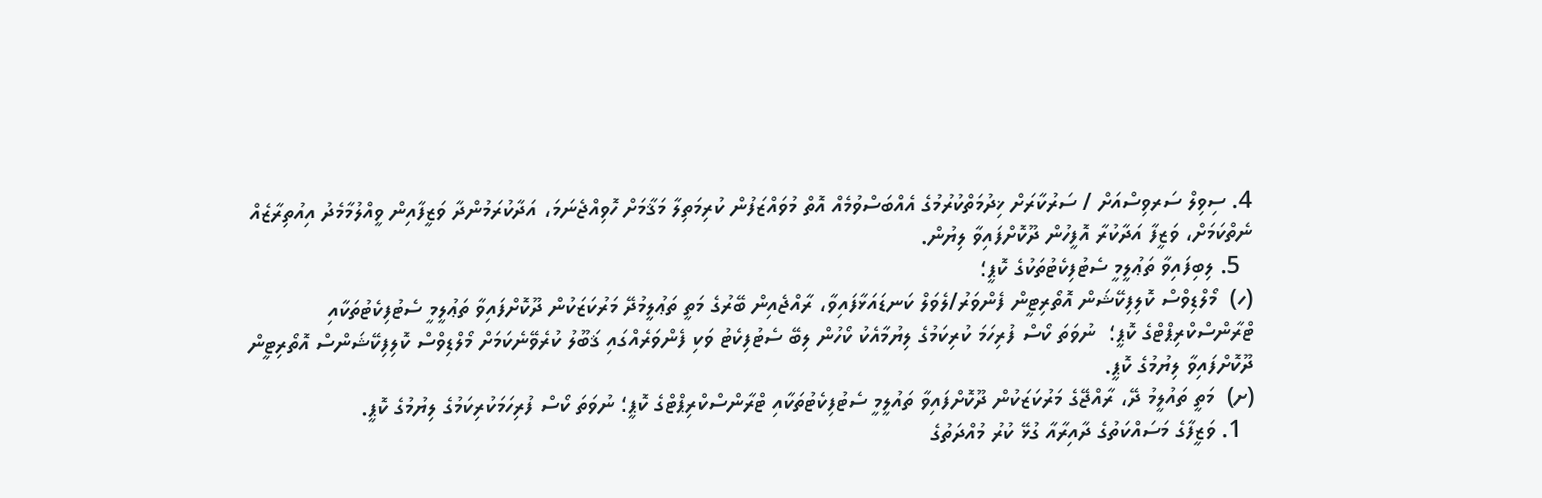4. ސިވިލް ސަރވިސްއަށް / ސަރުކާރަށް ޚިދުމަތްކުރުމުގެ އެއްބަސްވުމެއް އޮތް މުވައްޒަފުން ކުރިމަތިލާ މަޤާމަށް ހޮވިއްޖެނަމަ، އަދާކުރަމުންދާ ވަޒީފާއިން ވީއްލުމާމެދު އިއުތިރާޒެއް ނެތްކަމަށް، ވަޒީފާ އަދާކުރާ އޮފީހުން ދޫކޮށްފައިވާ ލިޔުން.
  5. ލިބިފައިވާ ތަޢުލީމީ ސެޓުފިކެޓުތަކުގެ ކޮޕީ؛
(ހ)  މޯލްޑިވްސް ކޮލިފިކޭޝަން އޮތޯރިޓީން ފެންވަރު/ލެވަލް ކަނޑައަޅާފައިވާ، ރާއްޖެއިން ބޭރުގެ މަތީ ތަޢުލީމުދޭ މަރުކަޒަކުން ދޫކޮށްފައިވާ ތަޢުލީމީ ސެޓުފިކެޓުތަކާއި ޓްރާންސްކްރިޕްޓްގެ ކޮޕީ؛  ނުވަތަ ކޯސް ފުރިހަމަ ކުރިކަމުގެ ލިޔުމާއެކު ކޯހުން ލިބޭ ސެޓުފިކެޓު ވަކި ފެންވަރެއްގައި ޤަބޫލު ކުރެވޭނެކަމަށް މޯލްޑިވްސް ކޮލިފިކޭޝަންސް އޮތޯރިޓީން ދޫކޮށްފައިވާ ލިޔުމުގެ ކޮޕީ.
(ށ)  މަތީ ތައުލީމު ދޭ، ރާއްޖޭގެ މަރުކަޒަކުން ދޫކޮށްފައިވާ ތައުލީމީ ސެޓުފިކެޓުތަކާއި ޓްރާންސްކްރިޕްޓްގެ ކޮޕީ؛ ނުވަތަ ކޯސް ފުރިހަމަކުރިކަމުގެ ލިޔުމުގެ ކޮޕީ.
  1. ވަޒީފާގެ މަސައްކަތުގެ ދާއިރާއާ ގުޅޭ ކުރު މުއްދަތުގެ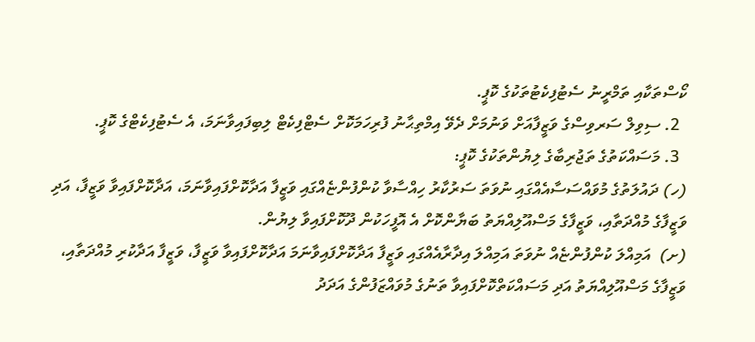ކޯސްތަކާއި ތަމްރީނު ސެޓުފިކެޓުތަކުގެ ކޮޕީ.
  2. ސިވިލް ސަރވިސްގެ ވަޒީފާއަށް ވަނުމަށް ދެވޭ އިމްތިޙާނު ފުރިހަމަކޮށް ސެޓްފިކެޓް ލިބިފައިވާނަމަ، އެ ސެޓުފިކެޓްގެ ކޮޕީ.
  3. މަސައްކަތުގެ ތަޖުރިބާގެ ލިޔުންތަކުގެ ކޮޕީ:
(ހ) ދައުލަތުގެ މުވައްސަސާއެއްގައި ނުވަތަ ސަރުކާރު ހިއްސާވާ ކުންފުންޏެއްގައި ވަޒީފާ އަދާކޮށްފައިވާނަމަ، އަދާކޮށްފައިވާ ވަޒީފާ، އަދި ވަޒީފާގެ މުއްދަތާއި، ވަޒީފާގެ މަސްއޫލިއްޔަތު ބަޔާންކޮށް އެ އޮފީހަކުން ދޫކޮށްފައިވާ ލިޔުން.
(ށ)  އަމިއްލަ ކުންފުންޏެއް ނުވަތަ އަމިއްލަ އިދާރާއެއްގައި ވަޒީފާ އަދާކޮށްފައިވާނަމަ އަދާކޮށްފައިވާ ވަޒީފާ، ވަޒީފާ އަދާކުރި މުއްދަތާއި، ވަޒީފާގެ މަސްއޫލިއްޔަތު އަދި މަސައްކަތްކޮށްފައިވާ ތަނުގެ މުވައްޒަފުންގެ އަދަދު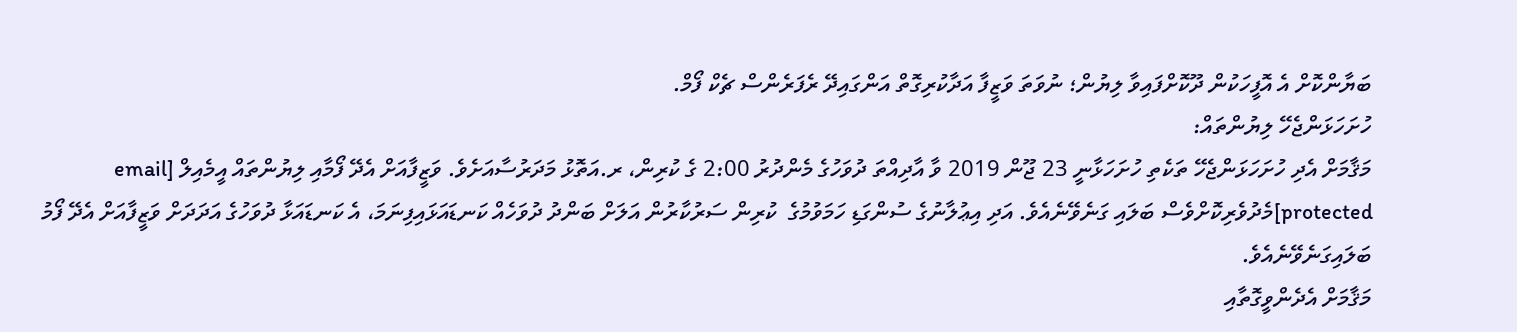ބަޔާންކޮށް އެ އޮފީހަކުން ދޫކޮށްފައިވާ ލިޔުން؛ ނުވަތަ ވަޒީފާ އަދާކުރިގޮތް އަންގައިދޭ ރެފަރެންސް ޗެކް ފޯމް.
ހުށަހަޅަންޖެހޭ ލިޔުންތައް:
މަޤާމަށް އެދި ހުށަހަޅަންޖެހޭ ތަކެތި ހުށަހަޅާނީ 23 ޖޫން 2019 ވާ އާދިއްތަ ދުވަހުގެ މެންދުރު 2:00 ގެ ކުރިން، ރ.އަތޮޅު މަދަރުސާއަށެވެ. ވަޒީފާއަށް އެދޭ ފޯމާއި ލިޔުންތައް އީމެއިލް [email protected]މެދުވެރިކޮށްވެސް ބަލައި ގަނެވޭނެއެވެ. އަދި އިޢުލާނުގެ ސުންގަޑި ހަމަވުމުގެ  ކުރިން ސަރުކާރުން އަލަށް ބަންދު ދުވަހެއް ކަނޑައަޅައިފިނަމަ، އެ ކަނޑައަޅާ ދުވަހުގެ އަދަދަށް ވަޒީފާއަށް އެދޭ ފޯމު ބަލައިގަނެވޭނެއެވެ.
މަޤާމަށް އެދެންވީގޮތާއި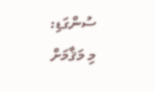ސުންގަޑި:
މި މަޤާމަށް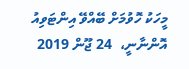މީހަކު ހޮވުމަށް ބޭއްވޭ އިންޓަވިއު އޮންނާނީ،  24 ޖޫން 2019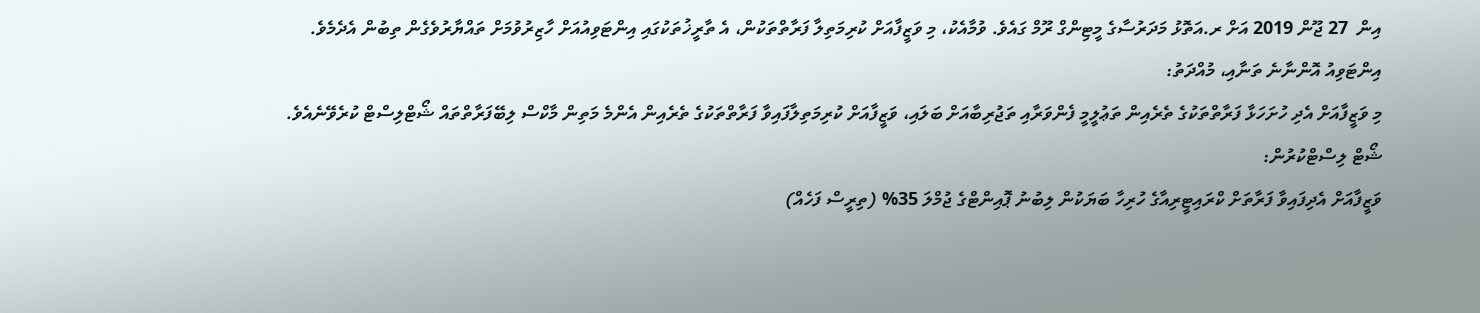އިން  27 ޖޫން 2019 އަށް ރ.އަތޮޅު މަދަރުސާގެ މީޓިންގް ރޫމް ގައެވެ. ވުމާއެކު، މި ވަޒީފާއަށް ކުރިމަތިލާ ފަރާތްތަކުން، އެ ތާރީޚުތަކުގައި އިންޓަވިއުއަށް ހާޒިރުވުމަށް ތައްޔާރުވެގެން ތިބުން އެދެމެވެ.
އިންޓަވިއު އޮންނާނެ ތަނާއި، މުއްދަތު:
މި ވަޒީފާއަށް އެދި ހުށަހަޅާ ފަރާތްތަކުގެ ތެރެއިން ތަޢުލީމީ ފެންވަރާއި ތަޖުރިބާއަށް ބަލައި، ވަޒީފާއަށް ކުރިމަތިލާފައިވާ ފަރާތްތަކުގެ ތެރެއިން އެންމެ މަތިން މާކްސް ލިބޭފަރާތްތައް ޝޯޓްލިސްޓް ކުރެވޭނެއެވެ.
ޝޯޓް ލިސްޓްކުރުން:
ވަޒީފާއަށް އެދިފައިވާ ފަރާތަށް ކްރައިޓީރިއާގެ ހުރިހާ ބަޔަކުން ލިބުނު ޕޮއިންޓްގެ ޖުމްލަ 35% (ތިރީސް ފަހެއް)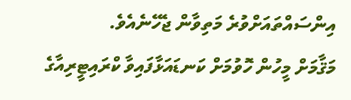އިންސައްތައަށްވުރެ މަތިވާން ޖެހޭނެއެވެ.
މަޤާމަށް މީހުން ހޮވުމަށް ކަނޑައަޅާފައިވާ ކްރައިޓީރިއާގެ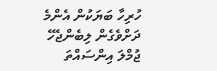ހުރިހާ ބަޔަކުން އެންމެ ދަށްވެގެން ލިބެންޖެހޭ ޖުމްލަ އިންސައްތަ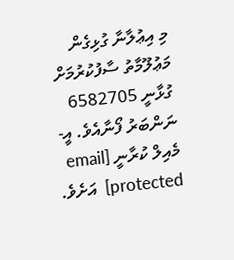މި އިޢުލާނާ ގުޅިގެން މަޢުލޫމާތު ސާފުކުރުމަށް ގުޅާނީ 6582705 ނަންބަރު ފޯނާއެވެ. އީ-މެއިލް ކުރާނީ [email protected]  އަށެވެ.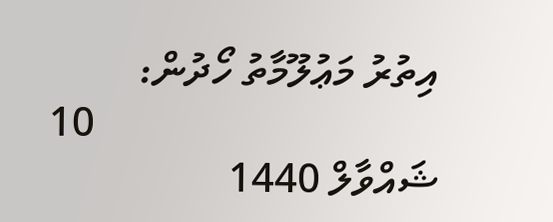އިތުރު މަޢުލޫމާތު ހޯދުން:
                                 10 ޝައްވާލް 1440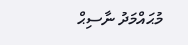މުޙައްމަދު ނާސިޙް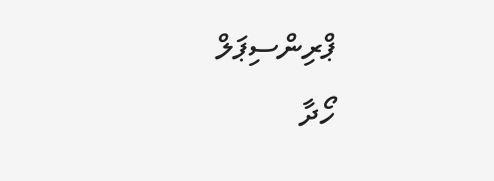ޕްރިންސިޕަލް
ހޯދާ